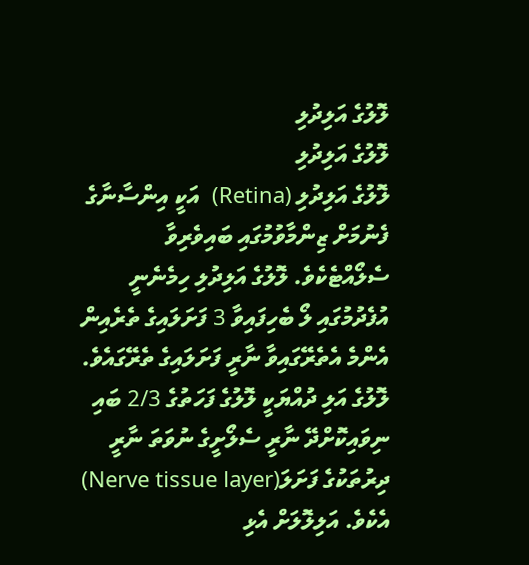ލޮލުގެ އަލިދުލި
ލޮލުގެ އަލިދުލި
ލޮލުގެ އަލިދުލި (Retina)  އަކީ އިންސާނާގެ ފެނުމަށް ޒިންމާވުމުގައި ބައިވެރިވާ ސެލޯއްޓެކެވެ. ލޮލުގެ އަލިދުލި ހިމެނެނީ އުފެދުމުގައި ލޯ ބެހިފައިވާ 3 ފަށަލައިގެ ތެރެއިން އެންމެ އެތެރޭގައިވާ ނާރީ ފަށަލައިގެ ތެރޭގައެވެ. ލޮލުގެ އަލި ދުއްޔަކީ ލޮލުގެ ފަހަތުގެ 2/3 ބައި ނިވައިކޮށްދޭ ނާރީ ސެލޯށީގެ ނުވަތަ ނާރީ ދިރުތަކުގެ ފަށަލަ(Nerve tissue layer)  އެކެވެ. އަލިލޮލަށް އެޅި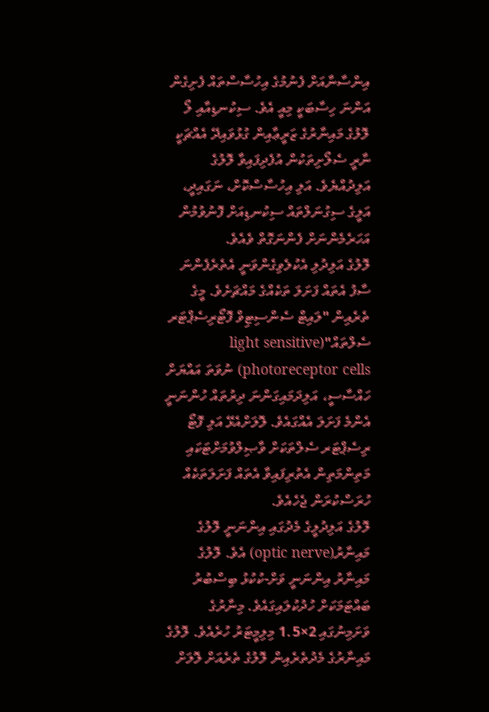އިންސާނާއަށް ފެނުމުގެ އިހުސާސްތައް ފެށިގެން އަންނަ ހިސާބަކީ މިއީ އެވެ. ސިކުނޑިއާއި ލޯ ލޮލުގެ މައިނާރުގެ ޒަރީޢާއިން ގުޅުވައިދޭ އެއްޗަކީ ނާރީ ސެލޯށިތަކުން އުފެދިފައިވާ ލޮލުގެ އަލިދުއްޔެވެ. އަލި އިހުސާސްކޮށް، ނަގައިދީ، އަލީގެ ސިގުނަލްތައް ސިކުނޑިއަށް ފޮނުވުމުން އަހަރެމެންނަށް ފެންނަގޮތް ވެއެވެ.
ލޮލުގެ އަލިދުލި އެކުލެވިގެންވަނީ އެތެރެފެންނަ ސާފު އެތައް ފަށަލަ ތަކެއްގެ މައްޗަށެވެ. މީގެ ތެރެއިން "ލައިޓް ސެންސިޓިވް ފޮޓޯރިސެޕްޓަރ ސެލްތައް"(light sensitive photoreceptor cells) ނުވަތަ އައްޔަށް ހައްސާސީ، އަލިދަމައިގަންނަ ދިރުތައް ހުންނަނީ އެންމެ ފަށަލަ އެއްގައެވެ. ލޮލަށްއެޅޭ އަލި ފޮޓޯ ރިސެޕްޓަރ ސެލްތަކަށް ވާޞިލްވުމަށްޓަކައި މަތިންމަތިން އެތުރިފައިވާ އެތައް ފަށަލަތަކެއް ހުރަސްކުރަން ޖެހެއެވެ.
ލޮލުގެ އަލިދުލީގެ މެދުގައި އިންނަނީ ލޮލުގެ މައިނާރު(optic nerve) އެވެ. ލޮލުގެ މައިނާރު އިންނަނީ ވަށް-ކުކުޅު ބިސްބުރު ބައްޓަމަކަށް ހުދުކުލައިގައެވެ. މިނާރުގެ ވަށަމިނުގައި 2×1.5 މިލިމީޓަރު ހުރެއެވެ. ލޮލުގެ މައިނާރުގެ މެދުތެރެއިން ލޮލުގެ ތެރެއަށް ލޮލަށް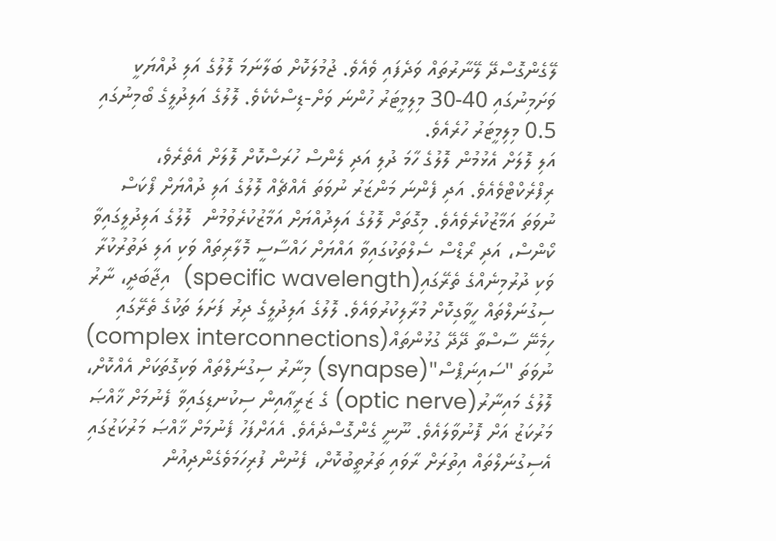ލޭގެންގޮސްދޭ ލޭނާރުތައް ވަދެފައި ވެއެވެ. ޖުމުލަކޮށް ބަލާނަމަ ލޮލުގެ އަލި ދުއްޔަކީ ވަށަމިނުގައި 40-30 މިލިމީޓަރު ހުންނަ ވަށް-ޑިސްކެކެވެ. ލޮލުގެ އަލިދުލީގެ ބޯމިނުގައި 0.5 މިލިމީޓަރު ހުރެއެވެ.
އަލި ލޮލަށް އެޅުމުން ލޮލުގެ ހާމަ ދުލި އަދި ލެންސް ހުރަސްކޮށް ލޮލަށް އެތެރެވެ، ރިފްރެކްޓްވެއެވެ. އަދި ފެންނަ މަންޒަރު ނުވަތަ އެއްޗެއް ލޮލުގެ އަލި ދުއްޔަށް ފޯކަސް ނުވަތަ އަމާޒުކުރެވެއެވެ. މިގޮތަށް ލޮލުގެ އަލިދުއްޔަށް އަމާޒުކުރެވުމުން  ލޮލުގެ އަލިދުލީގައިވާ ކޯންސް، އަދި ރޯޑްސް ސެލްތަކުގައިވާ އައްޔަށް ހައްސާސީ މޮލާރިތައް ވަކި އަލި ދަތުރުކުރާ ވަކި ދުރުމިނެއްގެ ތެރޭގައި(specific wavelength)  އިޖާބަދީ، ނާރު ސިގުނަލްތައް ހީވާގިކޮށް މުރާލިކުރުވައެވެ. ލޮލުގެ އަލިދުލީގެ ދިރު ފަށަލަ ތަކުގެ ތެރޭގައި ހިމެނޭ ސާސްތާ ދޭދޭ ގުޅުންތައް(complex interconnections) ނުވަތަ "ސައިނަޕްސް"(synapse) މިނާރު ސިގުނަލްތައް ވަކިގޮތަކަށް އެއްކޮށް، ލޮލުގެ މައިނާރު(optic nerve) ގެ ޒަރީޢާއިން ސިކުނޑިގައިވާ ފެނުމަށް ޚާއްޞަ މަރުކަޒު އަށް ފޮނުވާލައެވެ. ނޫނީ ގެންގޮސްދެއެވެ. އެއަށްފަހު ފެނުމަށް ޚާއްޞަ މަރުކަޒުގައި އެސިގުނަލްތައް އިތުރަށް ރާވައި ތަރުތީބުކޮށް، ފެނުން ފުރިހަމަވެގެންދިއުން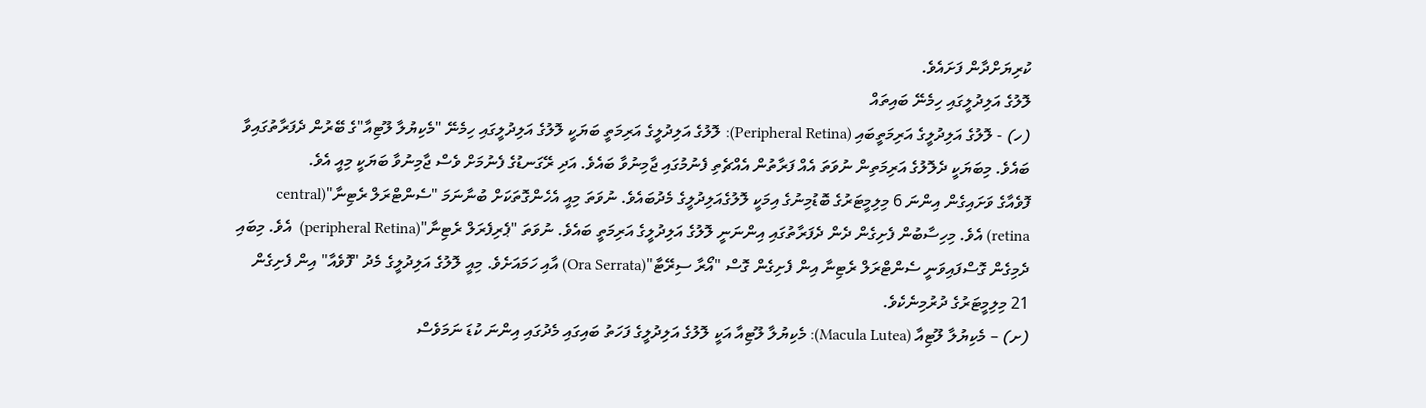ކުރިޔަށްދާން ފަށައެވެ.
ލޮލުގެ އަލިދުލީގައި ހިމެނޭ ބައިތައް
(ހ) - ލޮލުގެ އަލިދުލީގެ އަރިމަތީބައި (Peripheral Retina): ލޮލުގެ އަލިދުލީގެ އަރިމަތީ ބަޔަކީ ލޮލުގެ އަލިދުލީގައި ހިމެނޭ "މެކިޔުލާ ލޫޓިއާ"ގެ ބޭރުން ދެފަރާތުގައިވާ ބައެވެ. މިބަޔަކީ ދެލޮލުގެ އަރިމަތިން ނުވަތަ އެއް ފަރާތުން އެއްޗެތި ފެނުމުގައި ޖާމިނުވާ ބައެވެ. އަދި ރޭގަނޑުގެ ފެނުމަށް ވެސް ޖާމިނުވާ ބަޔަކީ މިއީ އެވެ.
ފޮވެއާގެ ވަށައިގެން އިންނަ 6 މިލިމީޓަރުގެ ބޮޑުމިނުގެ އިމަކީ ލޮލުގެއަލިދުލީގެ މެދުބައެވެ. ނުވަތަ މިއީ އެހެންގޮތަކަށް ބުނާނަމަ "ސެންޓްރަލް ރެޓިނާ"(central retina) އެވެ. މިހިސާބުން ފެށިގެން ދެން ދެފަރާތުގައި އިންނަނީ ލޮލުގެ އަލިދުލީގެ އަރިމަތީ ބައެވެ. ނުވަތަ "ޕެރިފެރަލް ރެޓިނާ"(peripheral Retina)  އެވެ. މިބައި ދެމިގެން ގޮސްފައިވަނީ ސެންޓްރަލް ރެޓިނާ އިން ފެށިގެން ގޮސް "އޯރާ ސިރޭޓާ"(Ora Serrata) އާއި ހަމައަށެވެ. މިއީ ލޮލުގެ އަލިދުލީގެ މެދު "ފޮވެއާ" އިން ފެށިގެން 21 މިލިމީޓަރުގެ ދުރުމިނެކެވެ.
(ށ) – މެކިޔުލާ ލޫޓިއާ (Macula Lutea): މެކިޔުލާ ލޫޓިއާ އަކީ ލޮލުގެ އަލިދުލީގެ ފަހަތު ބައިގައި މެދުގައި އިންނަ ކުޑަ ނަމަވެސް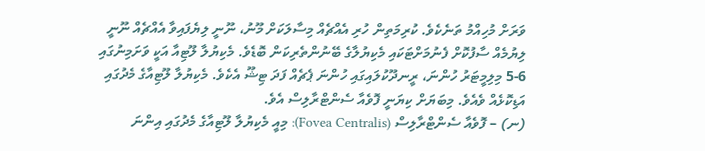ވަރަށް މުހިއްމު ތަނެކެވެ. ކުރިމަތިން ހުރި އެއްޗެއް މިސާލަކަށް މޫނު، ނޫނީ ލިޔެފައިވާ އެއްޗެއް ނޫނީ ލިޔުމެއް ސާފުކޮށް ފެނުމަށްޓަކައި މެކިޔުލާގެ ބޭނުންތެރިކަން ބޮޑެވެ. މެކިޔުލާ ލޫޓިއާ އަކީ ވަށަމިނުގައި 6-5 މިލިމީޓަރު ހުންނަ، ރީނދޫކުލައިގައި ހުންނަ ޕެޗެއް ފަދަ ޓިޝޫ އެކެވެ. މެކިޔުލާ ލޫޓިއާގެ މެދުގައި އަޑިކޮޅެއް ވެއެވެ. މިބަޔަށް ކިޔަނީ ފޮވެއާ ސެންޓްރާލިސް އެވެ.
(ނ) – ފޮވެއާ ސެންޓްރާލިސް (Fovea Centralis): މިއީ މެކިޔުލާ ލޫޓިއާގެ މެދުގައި އިންނަ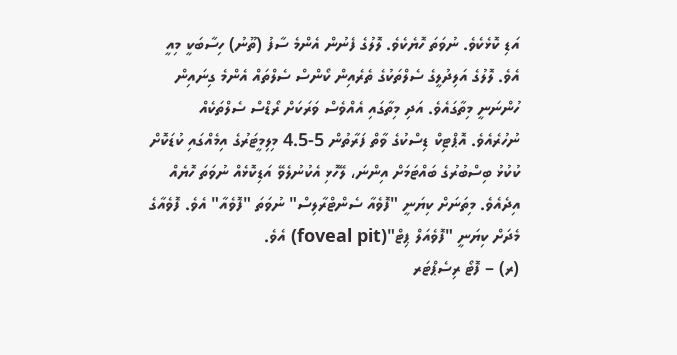އަޑި ކޮޅެކެވެ. ނުވަތަ ހޮޔެކެވެ. ލޮލުގެ ފެނުން އެންމެ ސާފު (ތޫނު) ހިސާބަކީ މިއީ އެވެ. ލޮލުގެ އަލިދުލީގެ ސެލްތަކުގެ ތެރެއިން ކޯންސް ސެލްތައް އެންމެ ގިނައިން ހުންނަނީ މިތާގައެވެ. އަދި މިތާގައި އެއްވެސް ވަރަކަށް ރޯޑްސް ސެލްތަކެއް ނުހުރެއެވެ. އޮޕްޓިކް ޑިސްކުގެ ވާތް ފަރާތުން 5-4.5 މިލިމީޓަރުގެ އިމެއްގައި ކުޑަކޮށް ކުކުޅު ބިސްބުރުގެ ބައްޓަމަށް އިންނަ، ލޭހޮޅި އެކުނުލެވޭ އަޑިކޮޅެއް ނުވަތަ ހޮޔެއް އިދެއެވެ. މިތަނަށް ކިޔަނީ "ފޮވެއާ ސެންޓްރާލިސް" ނުވަތަ "ފޮވެއާ" އެވެ. ފޮވެއާގެ މެދަށް ކިޔަނީ "ފޮވެއަލް ޕިޓް"(foveal pit) އެވެ.
(ރ) – ފޮޓޯ ރިސެޕްޓަރ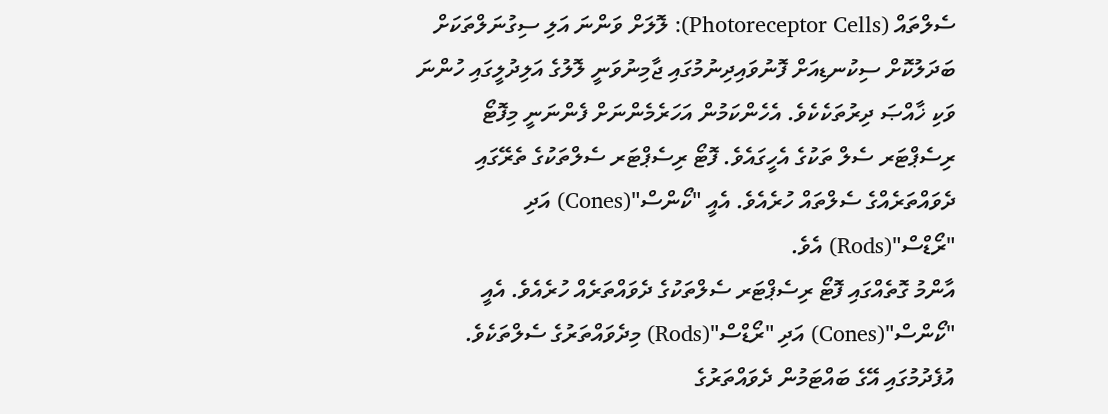ސެލްތައް (Photoreceptor Cells): ލޮލަށް ވަންނަ އަލި ސިގުނަލްތަކަށް ބަދަލުކޮށް ސިކުނޑިއަށް ފޮނުވައިދިނުމުގައި ޖާމިނުވަނީ ލޮލުގެ އަލިދުލީގައި ހުންނަ ވަކި ޚާއްޞަ ދިރުތަކެކެވެ. އެހެންކަމުން އަހަރެމެންނަށް ފެންނަނީ މިފޮޓޯ ރިސެޕްޓަރ ސެލް ތަކުގެ އެހީގައެވެ. ފޮޓޯ ރިސެޕްޓަރ ސެލްތަކުގެ ތެރޭގައި ދެވައްތަރެއްގެ ސެލްތައް ހުރެއެވެ. އެއީ "ކޯންސް"(Cones) އަދި "ރޯޑްސް"(Rods) އެވެ.
އާންމު ގޮތެއްގައި ފޮޓޯ ރިސެޕްޓަރ ސެލްތަކުގެ ދެވައްތަރެއް ހުރެއެވެ. އެއީ "ކޯންސް"(Cones) އަދި "ރޯޑްސް"(Rods) މިދެވައްތަރުގެ ސެލްތަކެވެ. އުފެދުމުގައި އޭގެ ބައްޓަމުން ދެވައްތަރުގެ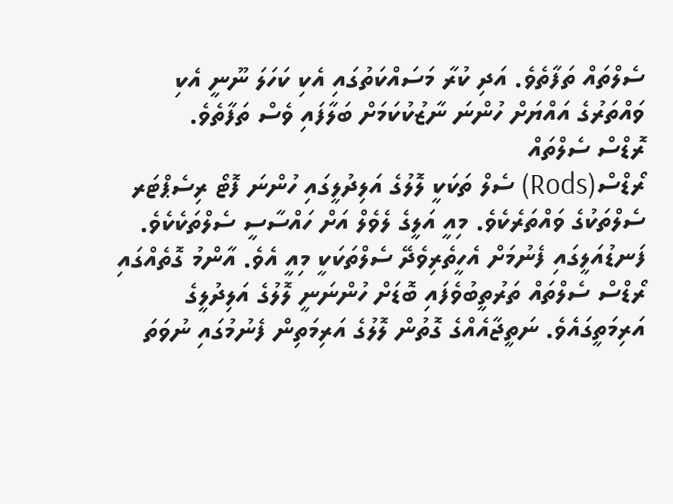ސެލްތައް ތަފާތެވެ. އަދި ކުރާ މަސައްކަތުގައި އެކި ކަހަލަ ނޫނީ އެކި ވައްތަރުގެ އައްޔަށް ހުންނަ ނާޒުކުކަމަށް ބަލާފައި ވެސް ތަފާތެވެ.
ރޮޑްސް ސެލްތައް
ރޯޑްސް(Rods) ސެލް ތަކަކީ ލޮލުގެ އަލިދުލީގައި ހުންނަ ފޮޓޯ ރިސެޕްޓަރ ސެލްތަކުގެ ވައްތަރެކެވެ. މިއީ އަލީގެ ލެވެލް އަށް ހައްސާސީ ސެލްތަކެކެވެ. ފަނޑުއަލީގައި ފެނުމަށް އެހީތެރިވެދޭ ސެލްތަކަކީ މިއީ އެވެ. އާންމު ގޮތެއްގައި ރޯޑްސް ސެލްތައް ތަރުތީބުވެފައި ބޮޑަށް ހުންނަނީ ލޮލުގެ އަލިދުލީގެ އަރިމަތީގައެވެ. ނަތީޖާއެއްގެ ގޮތުން ލޮލުގެ އަރިމަތިން ފެނުމުގައި ނުވަތަ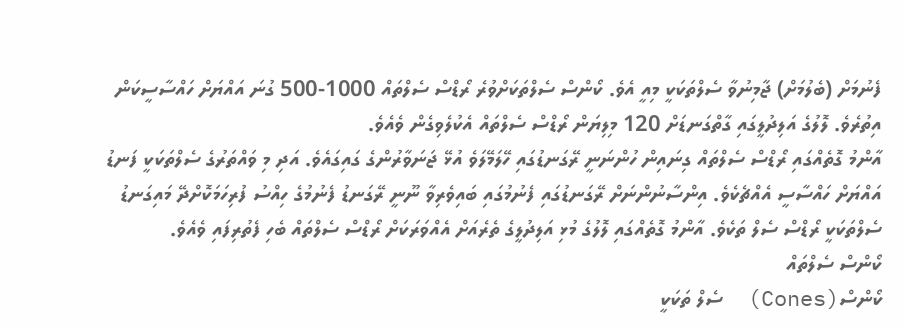ފެނުމަށް (ބެލުމަށް) ޖާމިނުވާ ސެލްތަކަކީ މިއީ އެވެ. ކޯންސް ސެލްތަކަށްވުރެ ރޯޑްސް ސެލްތައް 1000-500 ގުނަ އައްޔަށް ހައްސާސީކަން އިތުރެވެ. ލޮލުގެ އަލިދުލީގައި ގާތްގަނޑަށް 120 މިލިޔަން ރޯޑްސް ސެލްތައް އެކުލެވިގެން ވެއެވެ.
އާންމު ގޮތެއްގައި ރޯޑްސް ސެލްތައް ގިނައިން ހުންނަނީ ރޭގަނޑުގައި ހޭލަމޭލަވެ އުޅޭ ޖަނަވާރުންގެ ގައިގައެވެ. އަދި މި ވައްތަރުގެ ސެލްތަކަކީ ފަނޑު އައްޔަށް ހައްސާސީ އެއްޗެކެވެ. އިންސާނުންނަށް ރޭގަނޑުގައި ފެނުމުގައި ބައިވެރިވާ ނޫނީ ރޭގަނޑު ފެނުމުގެ ހިއްސު ފުރިހަމަކޮށްދޭ މައިގަނޑު ސެލްތަކަކީ ރޯޑްސް ސެލް ތަކެވެ. އާންމު ގޮތެއްގައި ލޮލުގެ މުޅި އަލިދުލީގެ ތެރެއަށް އެއްވަރަކަށް ރޯޑްސް ސެލްތައް ބެހި ފެތުރިފައި ވެއެވެ.
ކޯންސް ސެލްތައް
ކޯންސް(Cones)  ސެލް ތަކަކީ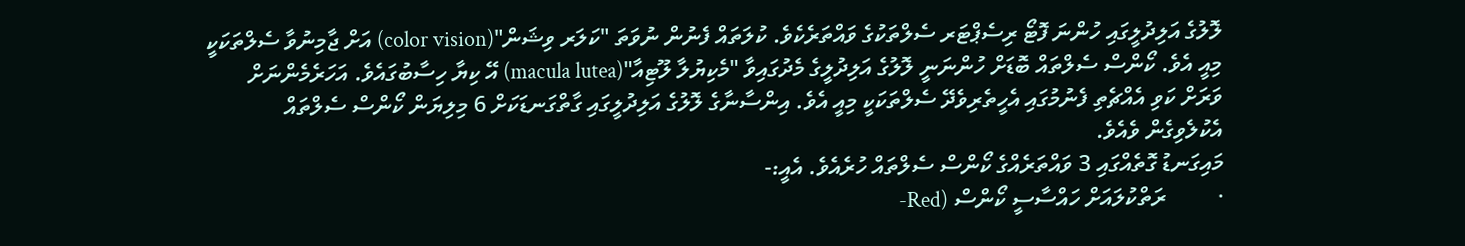ލޮލުގެ އަލިދުލީގައި ހުންނަ ފޮޓޯ ރިސެޕްޓަރ ސެލްތަކުގެ ވައްތަރެކެވެ. ކުލަތައް ފެނުން ނުވަތަ "ކަލަރ ވިޝަން"(color vision) އަށް ޖާމިނުވާ ސެލްތަކަކީ މިއީ އެވެ. ކޯންސް ސެލްތައް ބޮޑަށް ހުންނަނީ ލޮލުގެ އަލިދުލީގެ މެދުގައިވާ "މެކިޔުލާ ލޫޓިއާ"(macula lutea) އޭ ކިޔާ ހިސާބުގައެވެ. އަހަރެމެންނަށް ވަރަށް ކަވި އެއްޗެތި ފެނުމުގައި އެހީތެރިވެދޭ ސެލްތަކަކީ މިއީ އެވެ. އިންސާނާގެ ލޮލުގެ އަލިދުލީގައި ގާތްގަނޑަކަށް 6 މިލިޔަން ކޯންސް ސެލްތައް އެކުލެވިގެން ވެއެވެ.
މައިގަނޑު ގޮތެއްގައި 3 ވައްތަރެއްގެ ކޯންސް ސެލްތައް ހުރެއެވެ. އެއީ:-
·         ރަތްކުލައަށް ހައްސާސީ ކޯންސް (Red-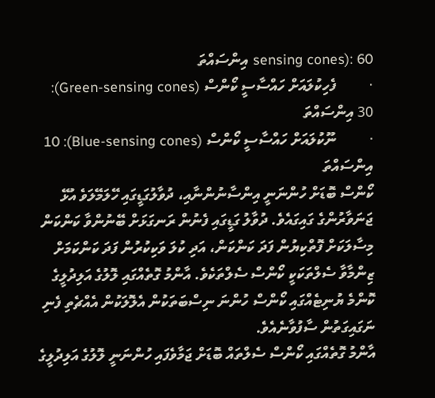sensing cones): 60 އިންސައްތަ
·         ފެހިކުލައަށް ހައްސާސީ ކޯންސް (Green-sensing cones): 30 އިންސައްތަ
·         ނޫކުލައަށް ހައްސާސީ ކޯންސް (Blue-sensing cones): 10 އިންސައްތަ
ކޯންސް ބޮޑަށް ހުންނަނީ އިންސާނުންނާއި، ދުވާލުގަޑީގައި ހޭލަމޭލަވެ އުޅޭ ޖަނަވާރުންގެ ގައިގައެވެ. ދުވާލު ގަޑީގައި ފެނުން ރަނގަޅަށް ބޭނުންވާ ކަންކަން މިސާލަކަށް ފޮތްކިޔުން ފަދަ ކަންކަން، އަދި ކުލަ ވަކިކުރުން ފަދަ ކަންކަމަށް ޒިންމާވާ ސެލްތަކަކީ ކޯންސް ސެލްތަކެވެ. އާންމު ގޮތެއްގައި ލޮލުގެ އަލިދުލީގެ ކޮންމެ ޔުނިޓެއްގައި ކޯންސް ހުންނަ ނިސްބަތަކުން އެލޮލަކުން އެއްޗެތި ފެނި ނަގައިގަތުން ސާފުވާނެއެވެ.
އާންމު ގޮތެއްގައި ކޯންސް ސެލްތައް ބޮޑަށް ޖަމާވެފައި ހުންނަނީ ލޮލުގެ އަލިދުލީގެ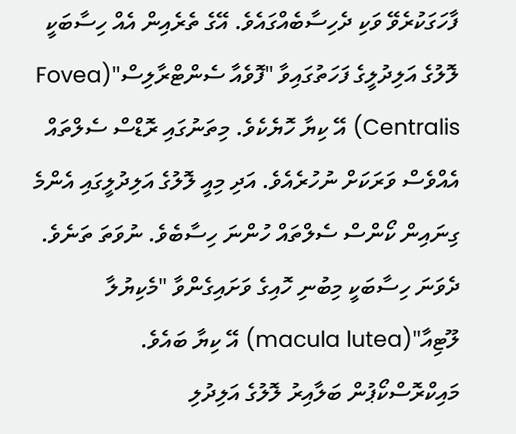ފާހަގަކުރެވޭ ވަކި ދެހިސާބެއްގައެވެ. އޭގެ ތެރެއިން އެއް ހިސާބަކީ ލޮލުގެ އަލިދުލީގެ ފަހަތުގައިވާ "ފޮވެއާ ސެންޓްރާލިސް"(Fovea Centralis) އޭ ކިޔާ ހޮޔެކެވެ. މިތަނުގައި ރޮޑްސް ސެލްތައް އެއްވެސް ވަރަކަށް ނުހުރެއެވެ. އަދި މިއީ ލޮލުގެ އަލިދުލީގައި އެންމެ ގިނައިން ކޯންސް ސެލްތައް ހުންނަ ހިސާބެވެ. ނުވަތަ ތަނެވެ. ދެވަނަ ހިސާބަކީ މިބުނި ހޮއިގެ ވަށައިގެންވާ "މެކިޔުލާ ލޫޓިއާ"(macula lutea) އޭ ކިޔާ ބައެވެ.
މައިކްރޮސްކޯޕުން ބަލާއިރު ލޮލުގެ އަލިދުލި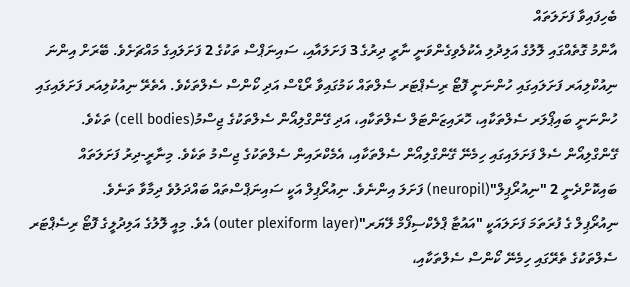ބެހިފައިވާ ފަށަލަތައް
އާންމު ގޮތެއްގައި ލޮލުގެ އަލިދުލި އެކުލެވިގެންވަނީ ނާރީ ދިރުގެ 3 ފަށަލައާއި، ސައިނަޕްސް ތަކުގެ 2 ފަށަލައިގެ މައްޗަށެވެ. ބޭރަށް އިންނަ ނިއުކްލިއަރ ފަށަލައިގައި ހުންނަނީ ފޮޓޯ ރިސެޕްޓަރ ސެލްތައް ކަމުގައިވާ ރޯޑްސް އަދި ކޯންސް ސެލްތަކެވެ. އެތެރޭ ނިއުކުލިއަރ ފަށަލައިގައި ހުންނަނީ ބައިޕޯލަރ ސެލްތަކާއި، ހޮރައިޒަންޓަލް ސެލްތަކާއި، އަދި ގޭންގްލިއޯން ސެލްތަކުގެ ޖިސްމު(cell bodies) ތަކެވެ. ގޭންގްލިއޯން ސެލް ފަށަލައިގައި ހިމެނޭ ގޭންގްލިއޯން ސެލްތަކާއި، އެމެކްރައިން ސެލްތަކުގެ ޖިސްމު ތަކެވެ. މިނާރީ-ދިރު ފަށަލަތައް ބައިކޮށްދެނީ 2 "ނިއުރޯޕިލް"(neuropil) ފަށަލަ އިންނެވެ. ނިއުރޯޕިލް އަކީ ސައިނަޕްސްތައް ބައްދަލުވެ ދިމާވާ ތަނެވެ.
ނިއުރޯޕިލް ގެ ފުރަތަމަ ފަށަލައަކީ "އައުޓާ ޕްލެކްސިފޯމް ލޭޔަރ"(outer plexiform layer) އެވެ. މިއީ ލޮލުގެ އަލިދުލީގެ ފޮޓޯ ރިސެޕްޓަރ ސެލްތަކުގެ ތެރޭގައި ހިމެނޭ ކޯންސް ސެލްތަކާއި،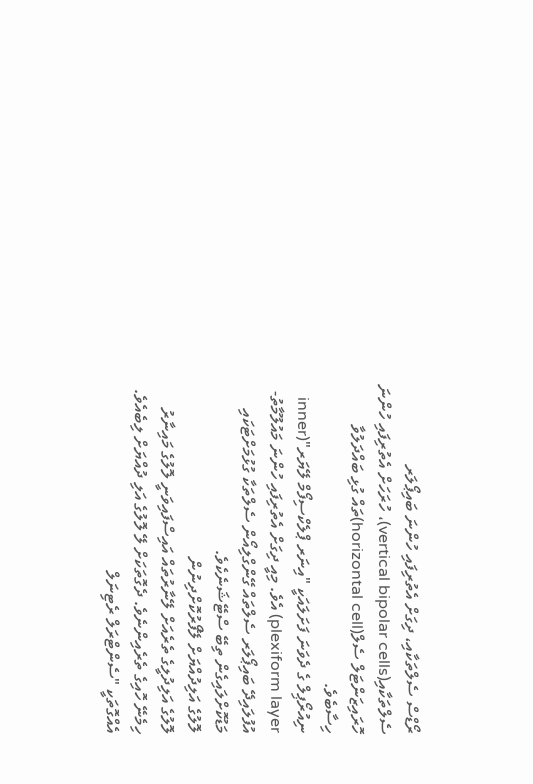ރޯޑްސް ސެލްތަކާއި، ދިގަށް އެތުރިފައި ހުންނަ ބައިޕޯލަރ ސެލްތަކާއި(vertical bipolar cells)، ހުރަހަށް އެތުރިފައި ހުންނަ ހޮރައިޒަންޓަލް ސެލް(horizontal cell)ތައް ގުޅި ބައްދަލުވާ ހިސާބެވެ.
ނިއުރޯޕިލް ގެ ދެވަނަ ފަށަލައަކީ "އިނަރ ޕްލެކްސިފޯމް ލޭޔަރ"(inner plexiform layer) އެވެ. މިއީ ދިގަށް އެތުރިފައި ހުންނަ މައުލޫމާތު-އުފުލައިދޭ ބައިޕޯލަރ ސެލްތައް ގޭންގްލިއޯން ސެލްތަކާ ގުޅުމަށްޓަކައި މަޑުކޮށްލައިގެން ތިބޭ ސްޓޭޝަނެކެވެ.
ލޮލުގެ އަލިދުއްޔަށް ލޭފޯރުކޮށްދިނުން
ލޮލުގެ އަލިދުލީގެ ތެރެއަށް ލޭނާރުތައް އައިސްފައިވަނީ ލޮލުގެ މައިނާރު ހިމެނޭ ހޮއިގެ ތެރެއިންނެވެ. ދެގޮތަކަށް ލޭ ލޮލުގެ އަލި ދުއްޔަށް ލިބެއެވެ. އެއްގޮތަކީ "ސެންޓްރަލް ރެޓިނަލް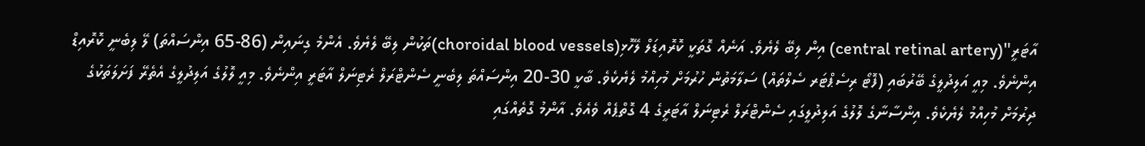އާޓަރީ"(central retinal artery) އިން ލިބޭ ލެޔެވެ. އަނެއް ގޮތަކީ ކޮރޮއިޑަލް ލޭހޮޅި(choroidal blood vessels)ތަކުން ލިބޭ ލެޔެވެ. އެންމެ ގިނައިން (86-65 އިންސައްތަ) ލޭ ލިބެނީ ކޮރޮއިޑް އިންނެވެ. މިއީ އަލިދުލީގެ ބޭރުބައި (ފޮޓޯ ރިސެޕްޓަރ ސެލްތައް) ސަލާމަތުން ހުރުމަށް މުހިއްމު ލެޔެކެވެ. ބާކީ 30-20 އިންސައްތަ ލިބެނީ ސެންޓްރަލް ރެޓިނަލް އާޓަރީ އިންނެވެ. މިއީ ލޮލުގެ އަލިދުލީގެ އެތެރޭ ފަށަލަތަކުގެ ދިރުމަށް މުހިއްމު ލެޔެކެވެ. އިންސާނާގެ ލޮލުގެ އަލިދުލީގައި ސެންޓްރަލް ރެޓިނަލް އާޓަރީގެ 4 ގޮތްޕެއް ވެއެވެ. އާންމު ގޮތެއްގައި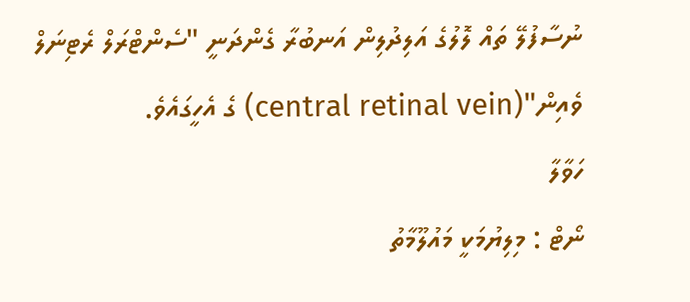ނުސާފުލޭ ތައް ލޮލުގެ އަލިދުލިން އަނބުރާ ގެންދަނީ "ސެންޓްރަލް ރެޓިނަލް  ވެއިން"(central retinal vein) ގެ އެހީގައެވެ.
ހަވާލާ
ނޯޓް : މިލިޔުމަކީ މައުލޫމާތު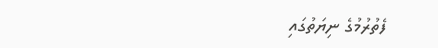ފެތުރުމުގެ ނިޔަތުގައި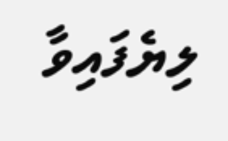ލިޔެފައިވާ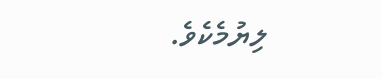ލިޔުމެކެވެ.